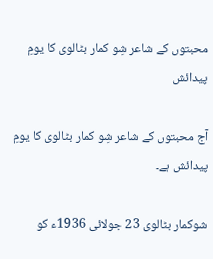محبتوں کے شاعر شِو کمار بٹالوی کا یومِ پیدائش

آج محبتوں کے شاعر شِو کمار بٹالوی کا یومِ پیدائش ہے۔

شوکمار بٹالوی 23 جولائی 1936ء کو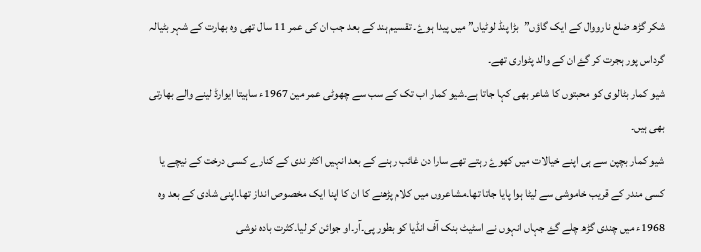شکر گڑھ ضلع نارووال کے ایک گاؤں”بڑا پنڈ لوٹیاں” میں پیدا ہوۓ۔ تقسیم ہند کے بعد جب ان کی عمر 11 سال تھی وہ بھارت کے شہر بٹیالہ گرداس پور ہجرت کر گۓ ان کے والد پٹواری تھے۔
شیو کمار بٹالوی کو محبتوں کا شاعر بھی کہا جاتا ہے۔شیو کمار اب تک کے سب سے چھوٹی عمر مین 1967ء ساہیتا ایوارڈ لینے والے بھارتی بھی ہیں۔
شیو کمار بچپن سے ہی اپنے خیالات میں کھوۓ رہتے تھے سارا دن غائب رہنے کے بعد انہیں اکثر ندی کے کنارے کسی درخت کے نیچے یا کسی مندر کے قریب خاموشی سے لیٹا ہوا پایا جاتا تھا۔مشاعروں میں کلام پڑھنے کا ان کا اپنا ایک مخصوص انداز تھا۔اپنی شادی کے بعد وہ 1968ء میں چندی گڑھ چلے گۓ جہاں انہوں نے اسٹیٹ بنک آف انڈیا کو بطور پی۔آر۔او جوائن کر لیا۔کثرت بادہ نوشی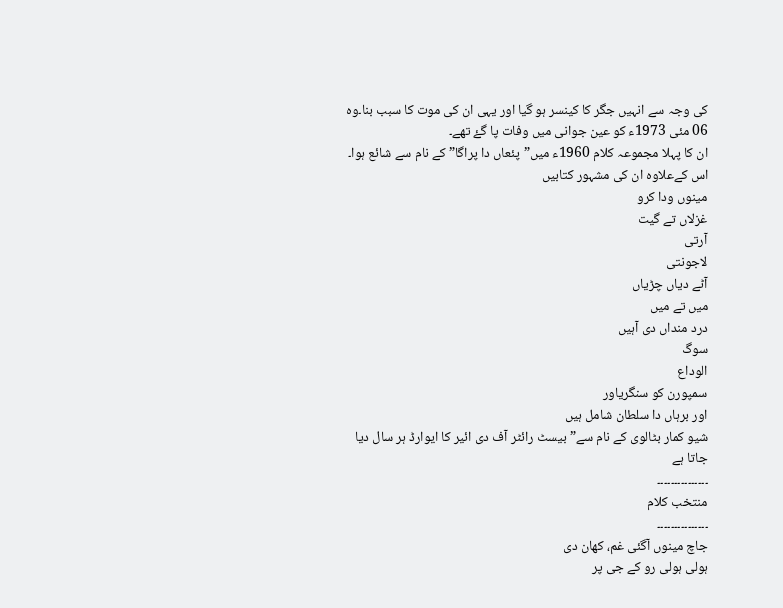کی وجہ سے انہیں جگر کا کینسر ہو گیا اور یہی ان کی موت کا سبب بنا۔وہ 06 مئی 1973ء کو عین جوانی میں وفات پا گۓ تھے۔
ان کا پہلا مجموعہ کلام 1960ء میں”پئعاں دا پراگا” کے نام سے شائع ہوا۔ اس کےعلاوہ ان کی مشہور کتابیں
مینوں ودا کرو
غزلاں تے گیت
آرتی
لاجونتی
آٹے دیاں چڑیاں
میں تے میں
درد منداں دی آہیں
سوگ
الوداع
سمپورن کو سنگریاور
اور برہاں دا سلطان شامل ہیں
شیو کمار بٹالوی کے نام سے” بیسٹ رائٹر آف دی ائیر کا ایوارڈ ہر سال دیا جاتا ہے
۔۔۔۔۔۔۔۔۔۔۔۔۔۔۔
منتخب کلام
۔۔۔۔۔۔۔۔۔۔۔۔۔۔۔
جاچ مینوں آگئی غم، کھان دی
ہولی ہولی رو کے جی پر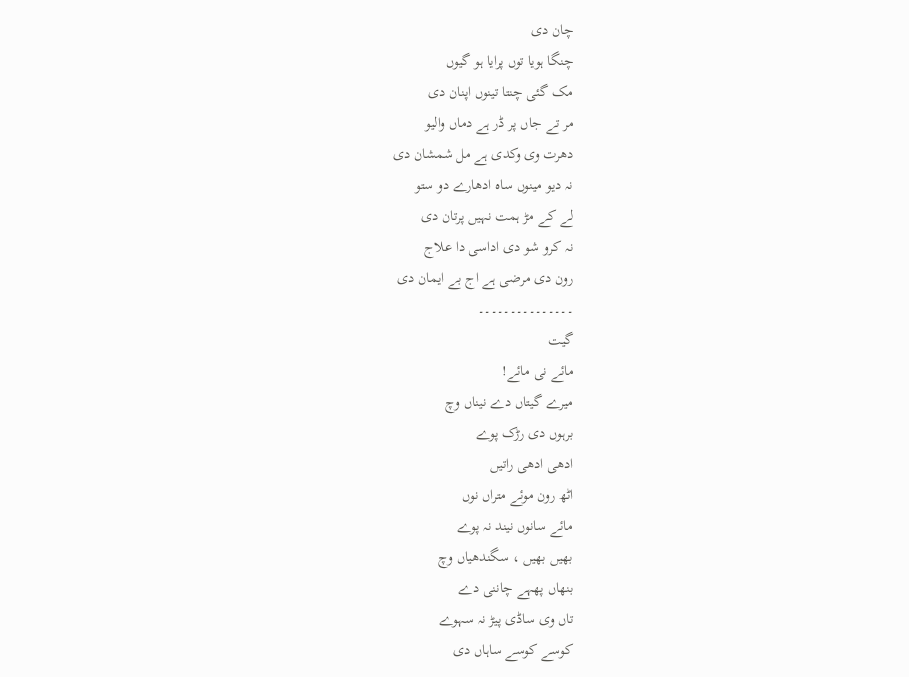چان دی
چنگا ہویا توں پرایا ہو گیوں
مک گئی چنتا تینوں اپنان دی
مر تے جاں پر ڈر ہے دماں والیو
دھرت وی وکدی ہے مل شمشان دی
نہ دیو مینوں ساہ ادھارے دو ستو
لے کے مڑ ہمت نہیں پرتان دی
نہ کرو شو دی اداسی دا علاج
رون دی مرضی ہے اج بے ایمان دی
۔۔۔۔۔۔۔۔۔۔۔۔۔۔۔
گیت
مائے نی مائے!
میرے گیتاں دے نیناں وچ
برہوں دی رڑک پوے
ادھی ادھی راتیں
اٹھ رون موئے متراں نوں
مائے سانوں نیند نہ پوے
بھیں بھیں ، سگندھیاں وچ
بنھاں پھہے چاننی دے
تاں وی ساڈی پیڑ نہ سہوے
کوسے کوسے ساہاں دی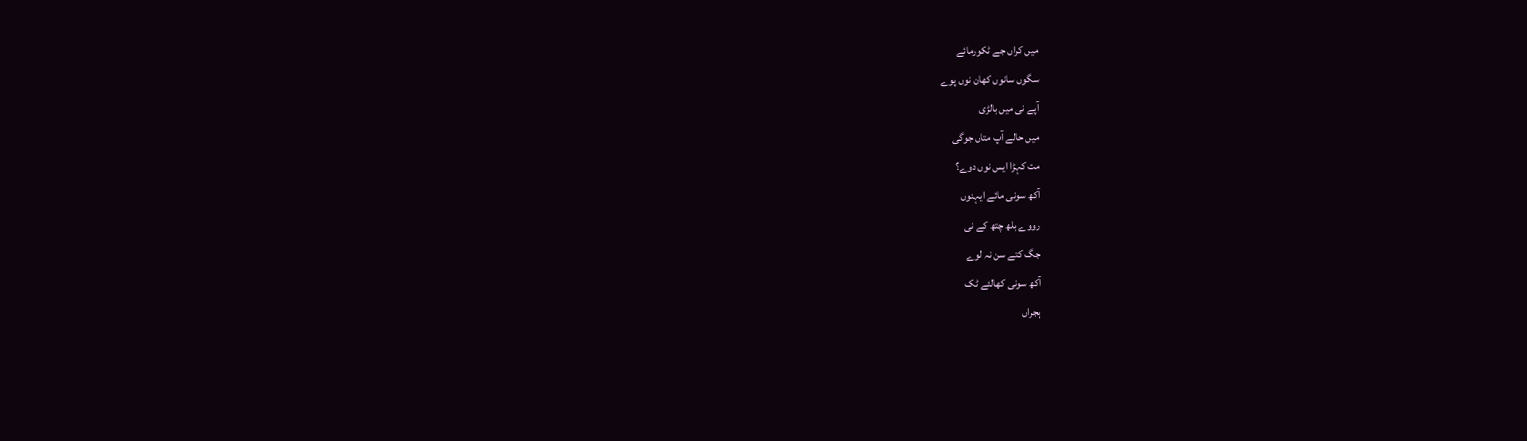میں کراں جے ٹکورمائے
سگوں سانوں کھان نوں پوے
آپے نی میں بالڑی
میں حالے آپ متاں جوگی
مت کہڑا ایس نوں دوے؟
آکھ سونی مائے ایہنوں
رووے بلھ چتھ کے نی
جگ کتے سن نہ لوے
آکھ سونی کھالئے ٹک
ہجراں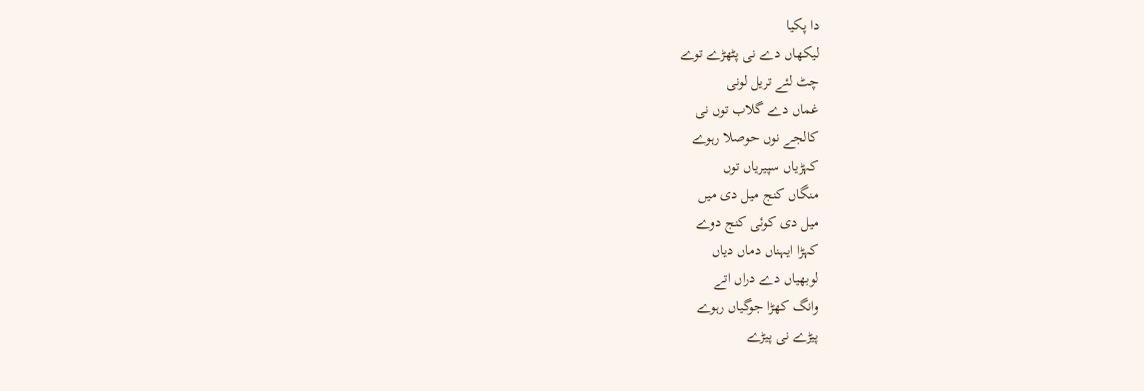دا پکیا
لیکھاں دے نی پٹھڑے توے
چٹ لئے تریل لونی
غماں دے گلاب توں نی
کالجے نوں حوصلا رہوے
کہڑیاں سپیریاں توں
منگاں کنج میل دی میں
میل دی کوئی کنج دوے
کہڑا ایہناں دماں دیاں
لوبھیاں دے دراں اتے
وانگ کھڑا جوگیاں رہوے
پیڑے نی پیڑے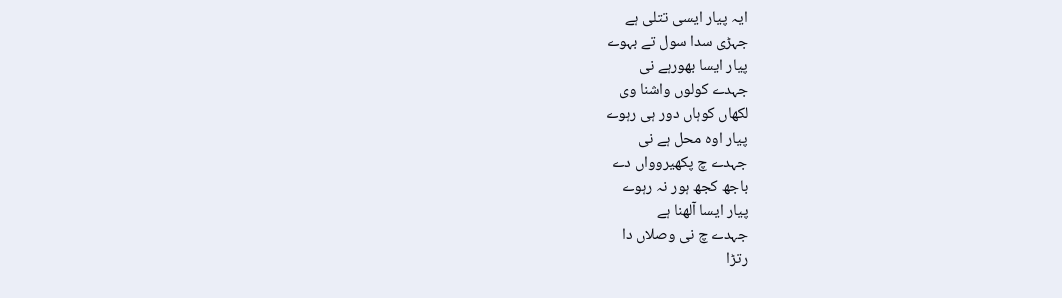ایہ پیار ایسی تتلی ہے
جہڑی سدا سول تے بہوے
پیار ایسا بھورہے نی
جہدے کولوں واشنا وی
لکھاں کوہاں دور ہی رہوے
پیار اوہ محل ہے نی
جہدے چ پکھیروواں دے
باجھ کجھ ہور نہ رہوے
پیار ایسا آلھنا ہے
جہدے چ نی وصلاں دا
رتڑا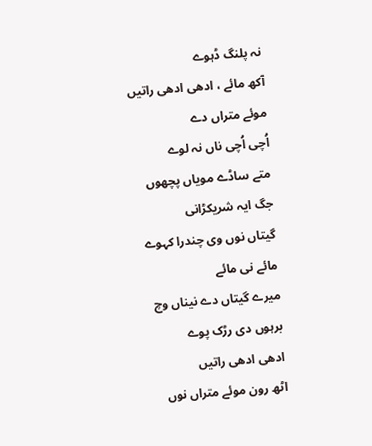نہ پلنگ ڈہوے
آکھ مائے ، ادھی ادھی راتیں
موئے متراں دے
اُچی اُچی ناں نہ لوے
متے ساڈے مویاں پچھوں
جگ ایہ شریکڑانی
گیتاں نوں وی چندرا کہوے
مائے نی مائے
میرے گیتاں دے نیناں وچ
برہوں دی رڑک پوے
ادھی ادھی راتیں
اٹھ رون موئے متراں نوں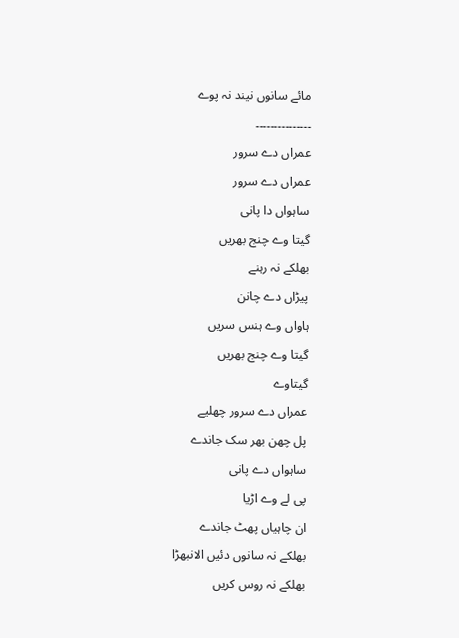مائے سانوں نیند نہ پوے
۔۔۔۔۔۔۔۔۔۔۔۔۔۔۔
عمراں دے سرور
عمراں دے سرور
ساہواں دا پانی
گیتا وے چنج بھریں
بھلکے نہ رہنے
پیڑاں دے چانن
ہاواں وے ہنس سریں
گیتا وے چنج بھریں
گیتاوے
عمراں دے سرور چھلیے
پل چھن بھر سک جاندے
ساہواں دے پانی
پی لے وے اڑیا
ان چاہیاں پھٹ جاندے
بھلکے نہ سانوں دئیں الانبھڑا
بھلکے نہ روس کریں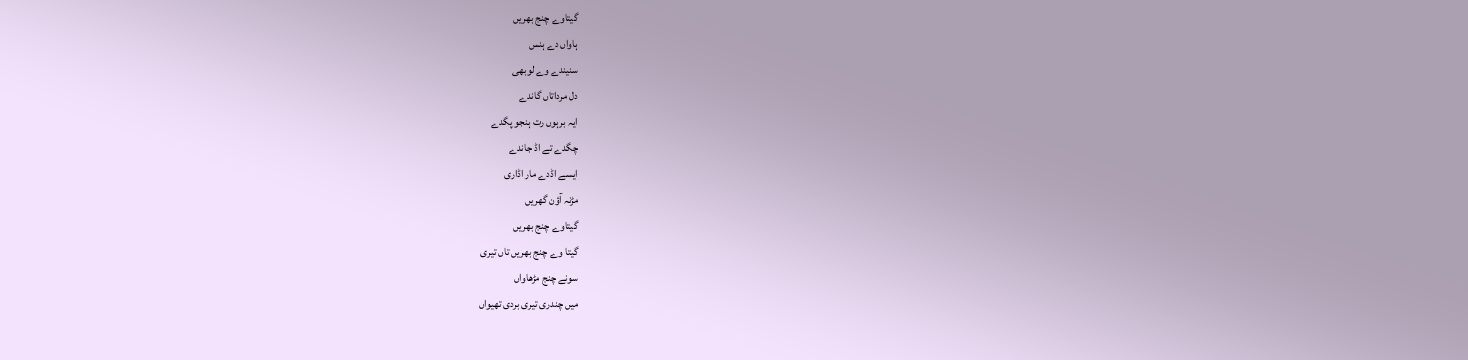گیتاوے چنج بھریں
ہاواں دے ہنس
سنیندے وے لوبھی
دل مرداتاں گاندے
ایہ برہوں رت ہنجو پگدے
چگدے تے اڈ جاندے
ایسے اڈدے مار اڈاری
مڑنہ آؤن گھریں
گیتاوے چنج بھریں
گیتا وے چنج بھریں تاں تیری
سونے چنج مڑھاواں
میں چندری تیری بردی تھیواں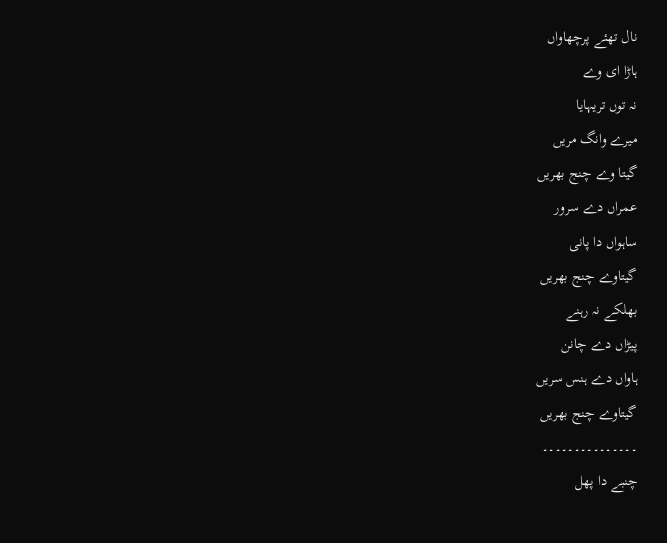نال تھئے پرچھاواں
ہاڑا ای وے
نہ توں تریہایا
میرے وانگ مریں
گیتا وے چنج بھریں
عمراں دے سرور
ساہواں دا پانی
گیتاوے چنج بھریں
بھلکے نہ رہنے
پیڑاں دے چانن
ہاواں دے ہنس سریں
گیتاوے چنج بھریں
۔۔۔۔۔۔۔۔۔۔۔۔۔۔۔
چنبے دا پھل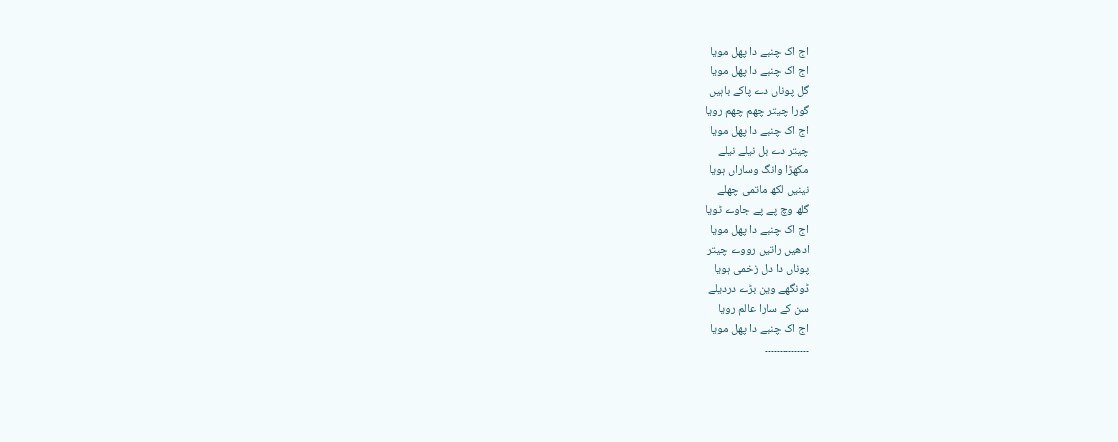اج اک چنبے دا پھل مویا
اج اک چنبے دا پھل مویا
گل پوناں دے پاکے باہیں
گورا چیتر چھم چھم رویا
اج اک چنبے دا پھل مویا
چیتر دے بل نیلے نیلے
مکھڑا وانگ وساراں ہویا
نینیں لکھ ماتمی چھلے
گلھ وچ پے پے جاوے ٹویا
اج اک چنبے دا پھل مویا
ادھیں راتیں رووے چیتر
پوناں دا دل زخمی ہویا
ڈونگھے وین بڑے دردیلے
سن کے سارا عالم رویا
اج اک چنبے دا پھل مویا
۔۔۔۔۔۔۔۔۔۔۔۔۔۔۔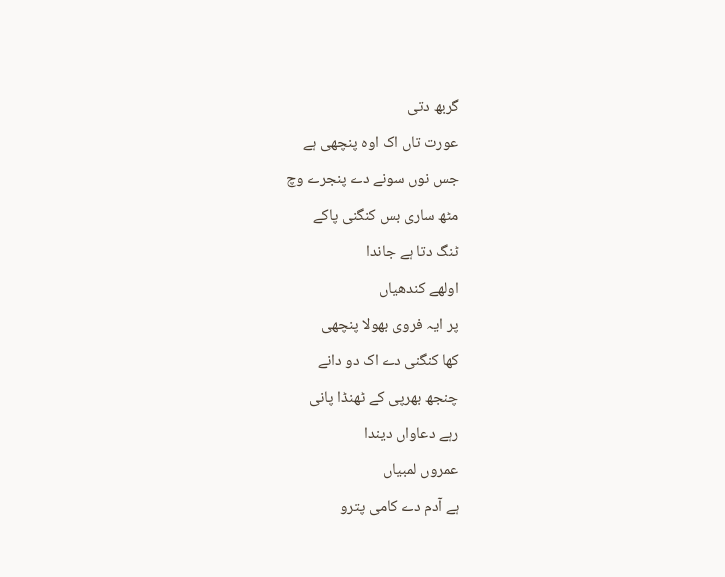گربھ دتی
عورت تاں اک اوہ پنچھی ہے
جس نوں سونے دے پنجرے وچ
مٹھ ساری بس کنگنی پاکے
ٹنگ دتا ہے جاندا
اولھے کندھیاں
پر ایہ فروی بھولا پنچھی
کھا کنگنی دے اک دو دانے
چنجھ بھرپی کے ٹھنڈا پانی
رہے دعاواں دیندا
عمروں لمبیاں
ہے آدم دے کامی پترو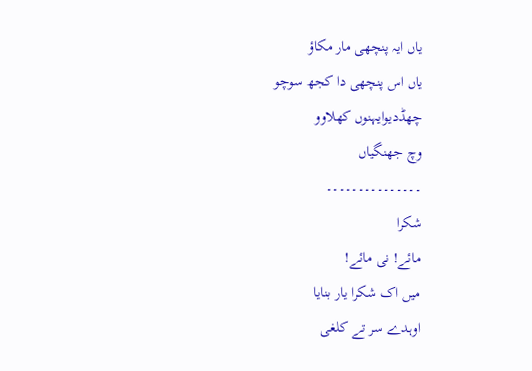یاں ایہ پنچھی مار مکاؤ
یاں اس پنچھی دا کجھ سوچو
چھڈدیوایہنوں کھلاوو
وچ جھنگیاں
۔۔۔۔۔۔۔۔۔۔۔۔۔۔۔
شکرا
مائے! نی مائے!
میں اک شکرا یار بنایا
اوہدے سر تے کلغی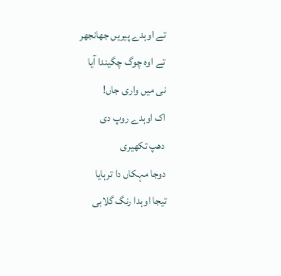تے اوہدے پیریں جھانجھر
تے اوہ چوگ چگیندا آیا
نی میں واری جاں!
اک اوہدے روپ دی
دھپ تکھیری
دوجا مہکاں دا ترہایا
تیجا اوہدا رنگ گلابی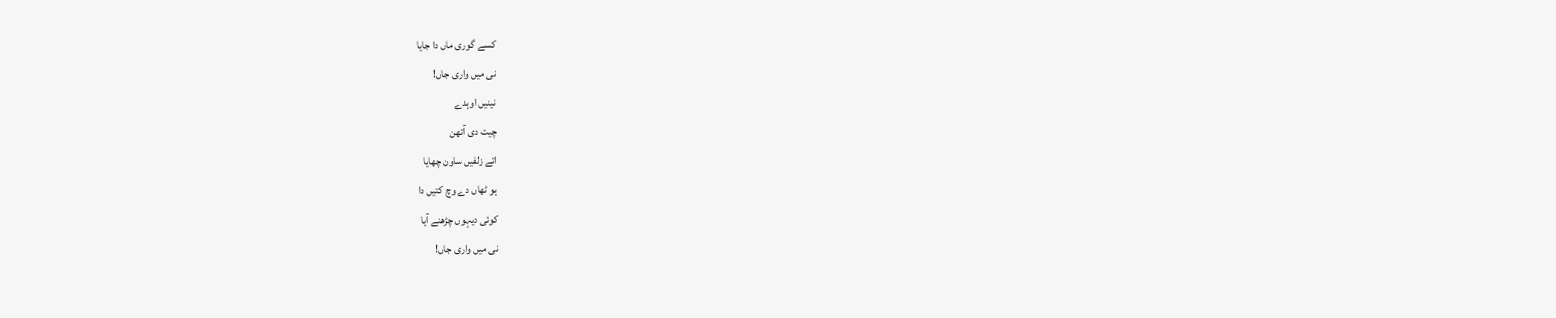کسے گوری ماں دا جایا
نی میں واری جاں!
نینیں اوہدے
چیت دی آتھن
اتے زلفیں ساون چھایا
ہو ٹھاں دے وچ کتیں دا
کوئی دیہوں چڑھنے آیا
نی میں واری جاں!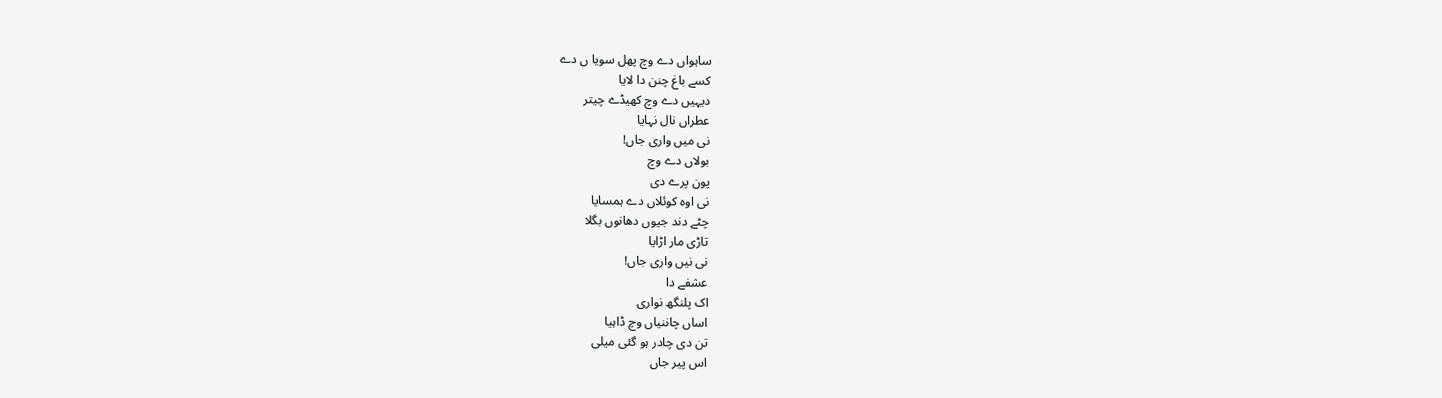ساہواں دے وچ پھل سویا ں دے
کسے باغ چنن دا لایا
دیہیں دے وچ کھیڈے چیتر
عطراں نال نہایا
نی میں واری جاں!
بولاں دے وچ
پون پرے دی
نی اوہ کوئلاں دے ہمسایا
چٹے دند جیوں دھانوں بگلا
تاڑی مار اڑایا
نی نیں واری جاں!
عشفے دا
اک پلنگھ نواری
اساں چاننیاں وچ ڈاہیا
تن دی چادر ہو گئی میلی
اس پیر جاں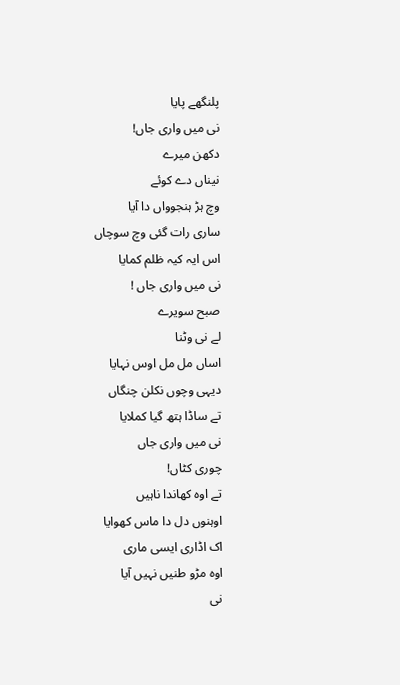پلنگھے پایا
نی میں واری جاں!
دکھن میرے
نیناں دے کوئے
وچ ہڑ ہنجوواں دا آیا
ساری رات گئی وچ سوچاں
اس ایہ کیہ ظلم کمایا
نی میں واری جاں !
صبح سویرے
لے نی وٹنا
اساں مل مل اوس نہایا
دیہی وچوں نکلن چنگاں
تے ساڈا ہتھ گیا کملایا
نی میں واری جاں
چوری کٹاں!
تے اوہ کھاندا ناہیں
اوہنوں دل دا ماس کھوایا
اک اڈاری ایسی ماری
اوہ مڑو طنیں نہیں آیا
نی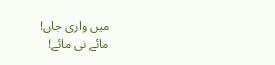میں واری جاں!
مائے نی مائے!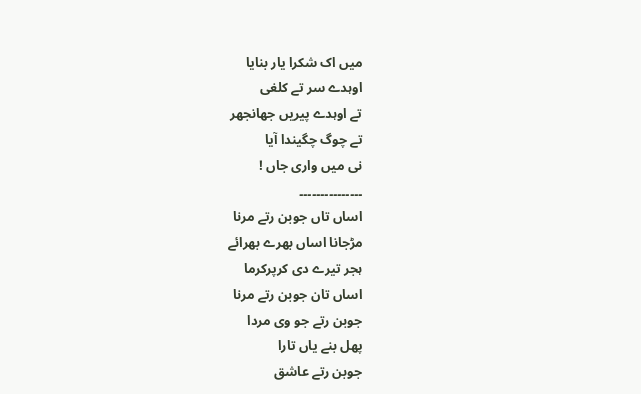میں اک شکرا یار بنایا
اوہدے سر تے کلغی
تے اوہدے پیریں جھانجھر
تے چوگ چگیندا آیا
نی میں واری جاں !
۔۔۔۔۔۔۔۔۔۔۔۔۔۔۔
اساں تاں جوبن رتے مرنا
مڑجانا اساں بھرے بھرائے
ہجر تیرے دی کرپرکرما
اساں تان جوبن رتے مرنا
جوبن رتے جو وی مردا
پھل بنے یاں تارا
جوبن رتے عاشق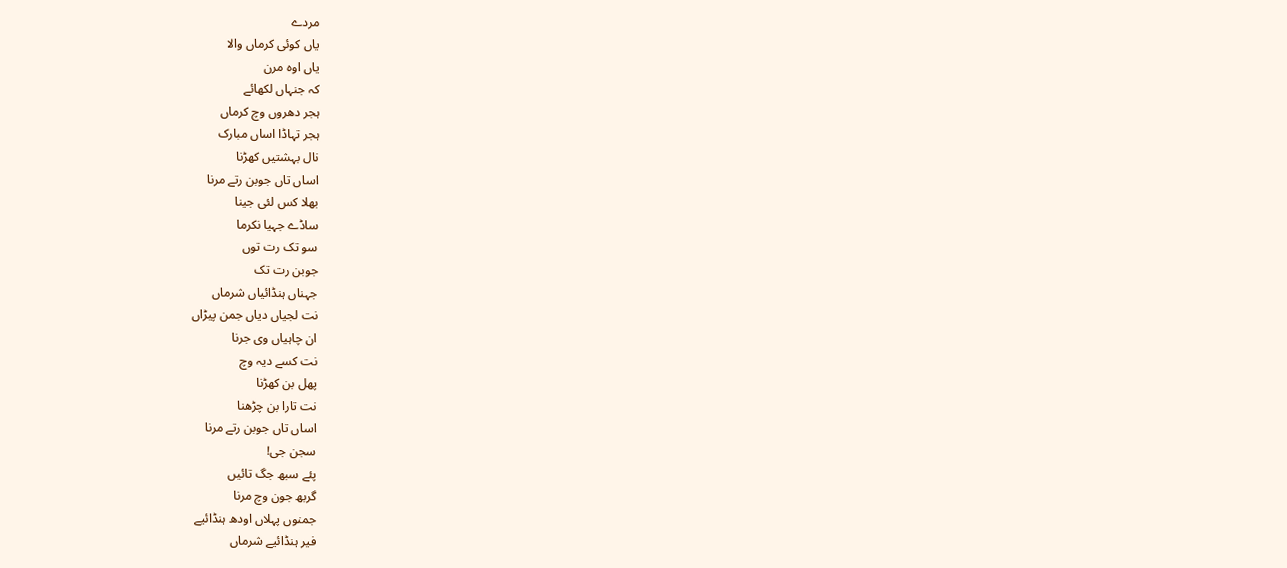مردے
یاں کوئی کرماں والا
یاں اوہ مرن
کہ جنہاں لکھائے
ہجر دھروں وچ کرماں
ہجر تہاڈا اساں مبارک
نال بہشتیں کھڑنا
اساں تاں جوبن رتے مرنا
بھلا کس لئی جینا
ساڈے جہیا نکرما
سو تک رت توں
جوبن رت تک
جہناں ہنڈائیاں شرماں
نت لجیاں دیاں جمن پیڑاں
ان چاہیاں وی جرنا
نت کسے دیہ وچ
پھل بن کھڑنا
نت تارا بن چڑھنا
اساں تاں جوبن رتے مرنا
سجن جی!
پئے سبھ جگ تائیں
گربھ جون وچ مرنا
جمنوں پہلاں اودھ ہنڈائیے
فیر ہنڈائیے شرماں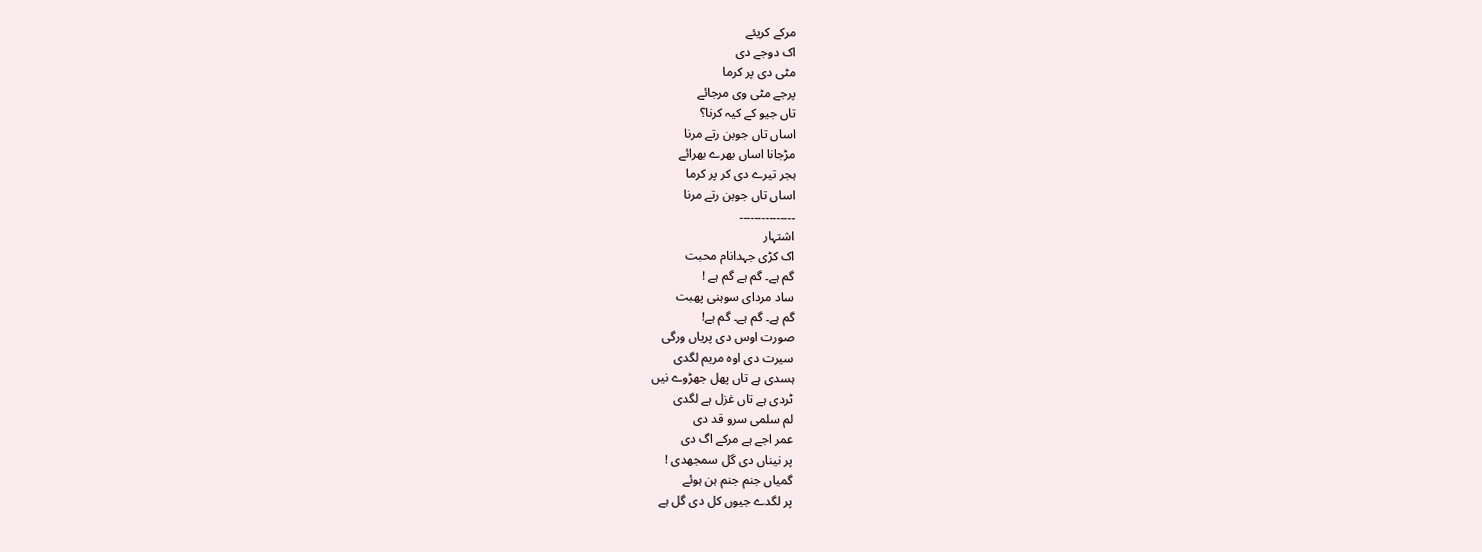مرکے کریئے
اک دوجے دی
مٹی دی پر کرما
پرجے مٹی وی مرجائے
تاں جیو کے کیہ کرنا؟
اساں تاں جوبن رتے مرنا
مڑجانا اساں بھرے بھرائے
ہجر تیرے دی کر پر کرما
اساں تاں جوبن رتے مرنا
۔۔۔۔۔۔۔۔۔۔۔۔۔۔۔
اشتہار
اک کڑی جہدانام محبت
گم ہے۔ گم ہے گم ہے !
ساد مردای سوہنی پھبت
گم ہے۔ گم ہے۔ گم ہے!
صورت اوس دی پریاں ورگی
سیرت دی اوہ مریم لگدی
ہسدی ہے تاں پھل جھڑوے نیں
ٹردی ہے تاں غزل ہے لگدی
لم سلمی سرو قد دی
عمر اجے ہے مرکے اگ دی
پر نیناں دی گل سمجھدی !
گمیاں جنم جنم ہن ہوئے
پر لگدے جیوں کل دی گل ہے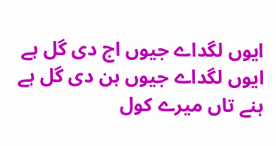ایوں لگداے جیوں اج دی گل ہے
ایوں لگداے جیوں ہن دی گل ہے
ہنے تاں میرے کول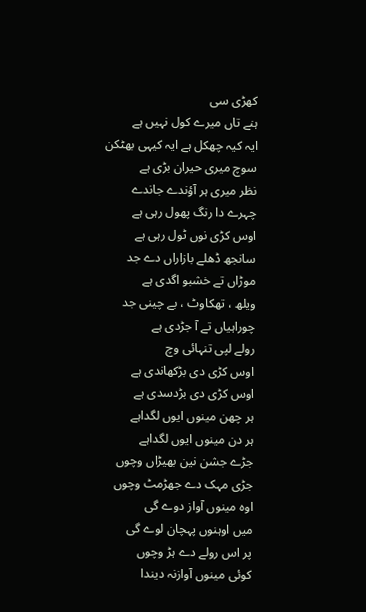کھڑی سی
ہنے تاں میرے کول نہیں ہے
ایہ کیہ چھکل ہے ایہ کیہی بھٹکن
سوچ میری حیران بڑی ہے
نظر میری ہر آؤندے جاندے
چہرے دا رنگ پھول رہی ہے
اوس کڑی نوں ٹول رہی ہے
سانجھ ڈھلے بازاراں دے جد
موڑاں تے خشبو اگدی ہے
ویلھ ، تھکاوٹ ، بے چینی جد
چوراہیاں تے آ جڑدی ہے
رولے لپی تنہائی وچ
اوس کڑی دی بڑکھاندی ہے
اوس کڑی دی بڑدسدی ہے
ہر چھن مینوں ایوں لگداہے
ہر دن مینوں ایوں لگداہے
جڑے جشن نین بھیڑاں وچوں
جڑی مہک دے جھڑمٹ وچوں
اوہ مینوں آواز دوے گی
میں اوہنوں پہچان لوے گی
پر اس رولے دے ہڑ وچوں
کوئی مینوں آوازنہ دیندا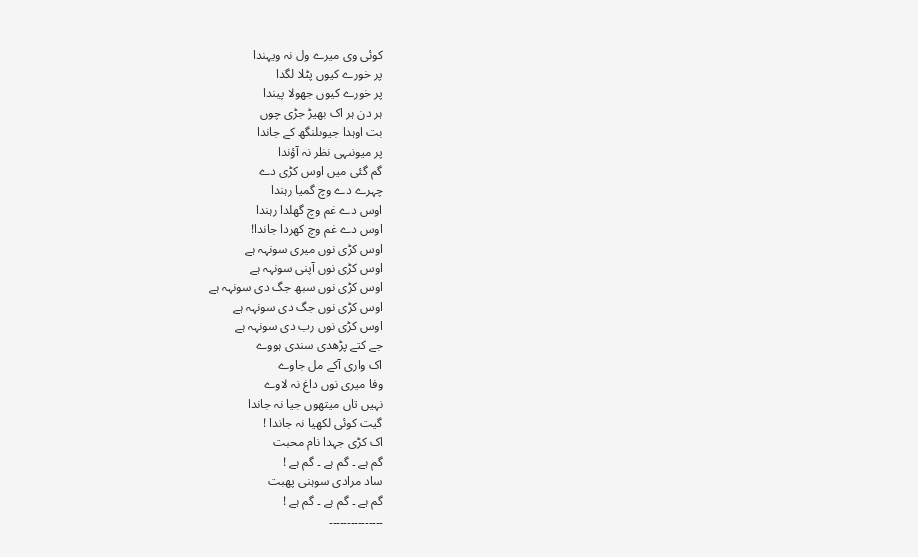کوئی وی میرے ول نہ ویہندا
پر خورے کیوں پٹلا لگدا
پر خورے کیوں جھولا پیندا
ہر دن ہر اک بھیڑ جڑی چوں
بت اوہدا جیوںلنگھ کے جاندا
پر میونںہی نظر نہ آؤندا
گم گئی میں اوس کڑی دے
چہرے دے وچ گمیا رہندا
اوس دے غم وچ گھلدا رہندا
اوس دے غم وچ کھردا جاندا!
اوس کڑی نوں میری سونہہ ہے
اوس کڑی نوں آپنی سونہہ ہے
اوس کڑی نوں سبھ جگ دی سونہہ ہے
اوس کڑی نوں جگ دی سونہہ ہے
اوس کڑی نوں رب دی سونہہ ہے
جے کتے پڑھدی سندی ہووے
اک واری آکے مل جاوے
وفا میری نوں داغ نہ لاوے
نہیں تاں میتھوں جیا نہ جاندا
گیت کوئی لکھیا نہ جاندا !
اک کڑی جہدا نام محبت
گم ہے ۔ گم ہے ۔ گم ہے !
ساد مرادی سوہنی پھبت
گم ہے ۔ گم ہے ۔ گم ہے !
۔۔۔۔۔۔۔۔۔۔۔۔۔۔۔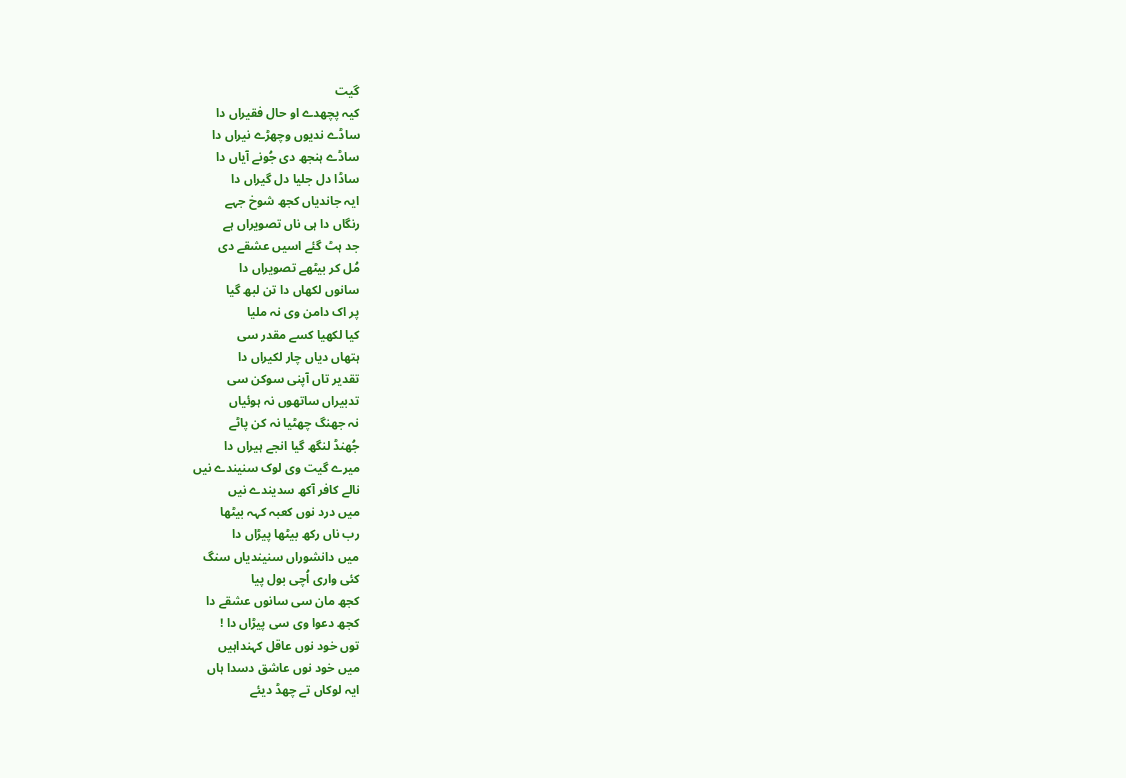گیت
کیہ پچھدے او حال فقیراں دا
ساڈے ندیوں وچھڑے نیراں دا
ساڈے ہنجھ دی جُونے آیاں دا
ساڈا دل جلیا دل گیراں دا
ایہ جاندیاں کجھ شوخ جہے
رنگاں دا ہی ناں تصویراں ہے
جد ہٹ گئے اسیں عشقے دی
مُل کر بیٹھے تصویراں دا
سانوں لکھاں دا تن لبھ گیا
پر اک دامن وی نہ ملیا
کیا لکھیا کسے مقدر سی
ہتھاں دیاں چار لکیراں دا
تقدیر تاں آپنی سوکن سی
تدبیراں ساتھوں نہ ہوئیاں
نہ جھنگ چھٹیا نہ کن پاٹے
جُھنڈ لنگھ گیا انجے ہیراں دا
میرے گیت وی لوک سنیندے نیں
نالے کافر آکھ سدیندے نیں
میں درد نوں کعبہ کہہ بیٹھا
رب ناں رکھ بیٹھا پیڑاں دا
میں دانشوراں سنیندیاں سنگ
کئی واری اُچی بول پیا
کجھ مان سی سانوں عشقے دا
کجھ دعوا وی سی پیڑاں دا !
توں خود نوں عاقل کہنداہیں
میں خود نوں عاشق دسدا ہاں
ایہ لوکاں تے چھڈ دیئے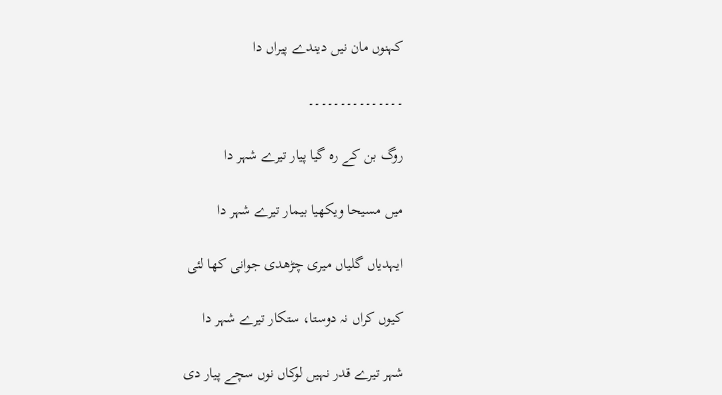کہنوں مان نیں دیندے پیراں دا

۔۔۔۔۔۔۔۔۔۔۔۔۔۔۔

روگ بن کے رہ گیا پیار تیرے شہر دا

میں مسیحا ویکھیا بیمار تیرے شہر دا

ایہدیاں گلیاں میری چڑھدی جوانی کھا لئی

کیوں کراں نہ دوستا، ستکار تیرے شہر دا

شہر تیرے قدر نہیں لوکاں نوں سچے پیار دی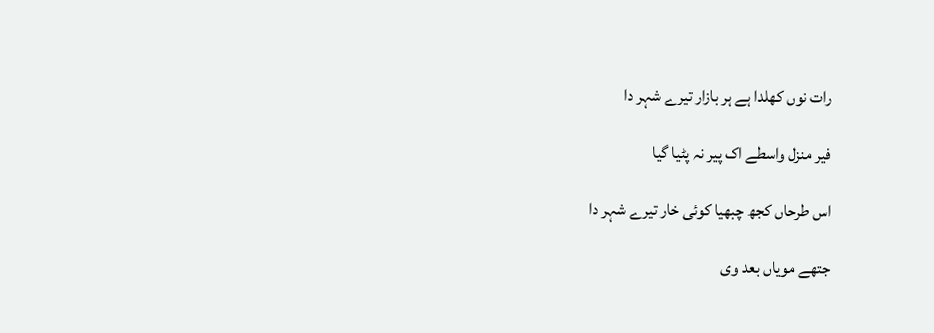رات نوں کھلدا ہے ہر بازار تیرے شہر دا

فیر منزل واسطے اک پیر نہ پٹیا گیا

اس طرحاں کجھ چبھیا کوئی خار تیرے شہر دا

جتھے مویاں بعد وی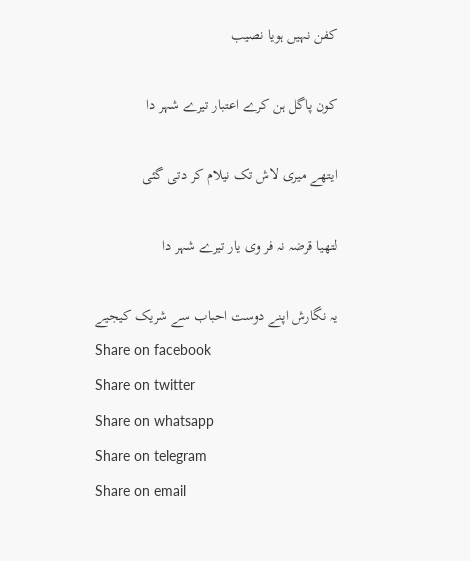کفن نہیں ہویا نصیب

کون پاگل ہن کرے اعتبار تیرے شہر دا

ایتھے میری لاش تک نیلام کر دتی گئی

لتھیا قرضہ نہ فر وی یار تیرے شہر دا

یہ نگارش اپنے دوست احباب سے شریک کیجیے
Share on facebook
Share on twitter
Share on whatsapp
Share on telegram
Share on email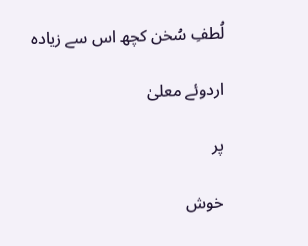لُطفِ سُخن کچھ اس سے زیادہ

اردوئے معلیٰ

پر

خوش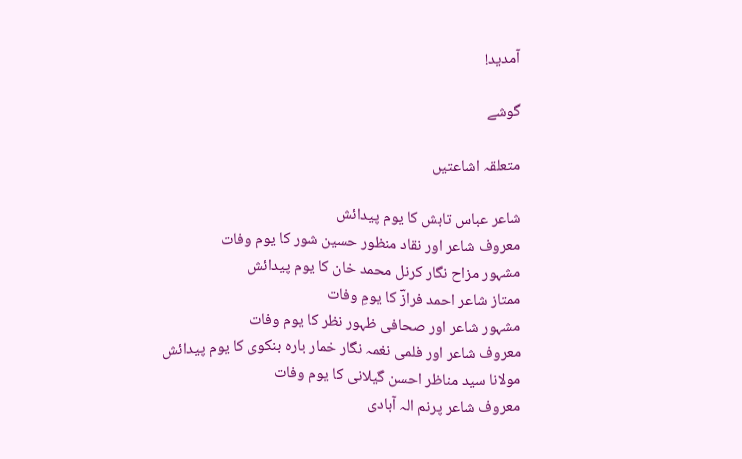آمدید!

گوشے

متعلقہ اشاعتیں

شاعر عباس تابش کا یوم پیدائش
معروف شاعر اور نقاد منظور حسین شور کا یوم وفات
مشہور مزاح نگار کرنل محمد خان کا یوم پیدائش
ممتاز شاعر احمد فرازؔ کا یومِ وفات
مشہور شاعر اور صحافی ظہور نظر کا یوم وفات
معروف شاعر اور فلمی نغمہ نگار خمار بارہ بنکوی کا یوم پیدائش
مولانا سید مناظر احسن گیلانی کا یوم وفات
معروف شاعر پرنم الہ آبادی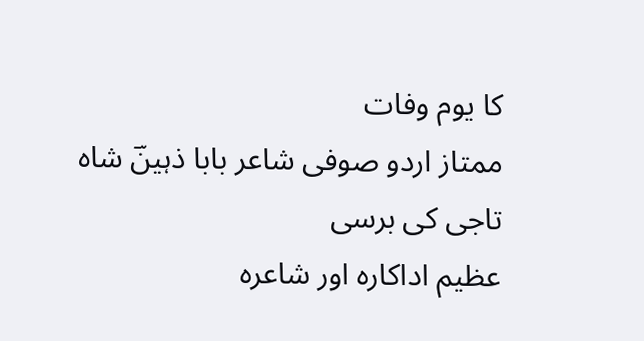کا یوم وفات
ممتاز اردو صوفی شاعر بابا ذہینؔ شاہ تاجی کی برسی
عظیم اداکارہ اور شاعرہ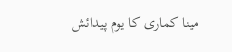مینا کماری کا یوم پیدائش